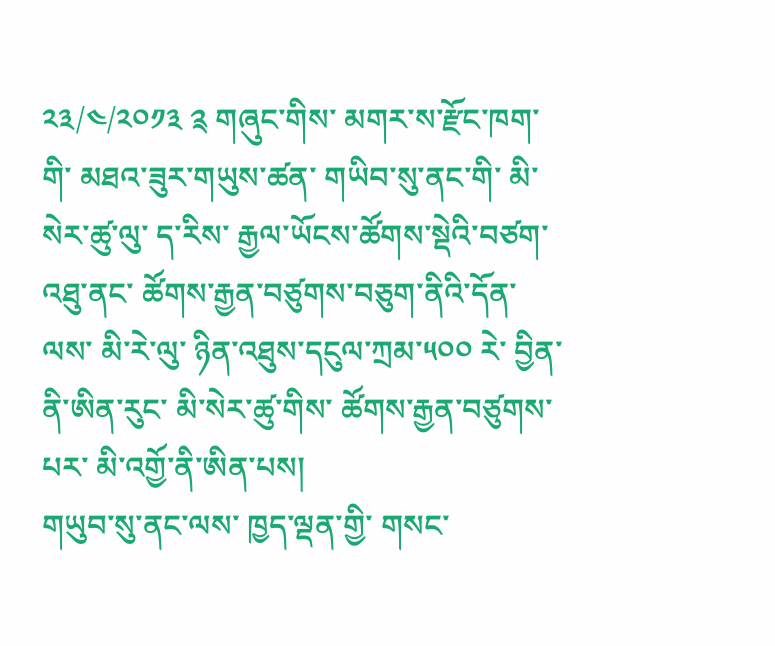༢༣/༤/༢༠༡༣ ༉ གཞུང་གིས་ མགར་ས་རྫོང་ཁག་གི་ མཐའ་ཟུར་གཡུས་ཚན་ གཡིབ་སུ་ནང་གི་ མི་སེར་ཚུ་ལུ་ ད་རིས་ རྒྱལ་ཡོངས་ཚོགས་སྡེའི་བཙག་འཐུ་ནང་ ཚོགས་རྒྱན་བཙུགས་བཅུག་ནིའི་དོན་ལས་ མི་རེ་ལུ་ ཉིན་འཐུས་དངུལ་ཀྲམ་༥༠༠ རེ་ བྱིན་ནི་ཨིན་རུང་ མི་སེར་ཚུ་གིས་ ཚོགས་རྒྱན་བཙུགས་པར་ མི་འགྱོ་ནི་ཨིན་པས།
གཡུབ་སུ་ནང་ལས་ ཁྱད་ལྡན་གྱི་ གསང་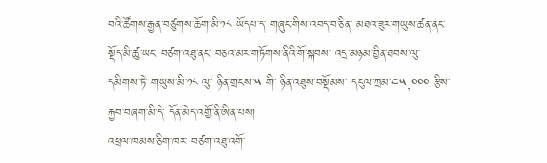བའི་ཚོགས་རྒྱན་བཙུགས་ཆོག་མི་༡༨ ཡོདཔ་ད་ གཞུང་གིས་འབད་བ་ཅིན་ མཐའ་ཟུར་གཡུས་ཚན་ནང་ སྡོད་མི་ཚུ་ཡང་ བཙག་འཐུ་ནང་ བཅའ་མར་གཏོགས་ནིའི་གོ་སྐབས་ འདྲ་མཉམ་བྱིན་ཐབས་ལུ་དམིགས་ཏེ་ གཡུས་མི་༡༨ ལུ་ ཉིན་གྲངས་༥ གི་ ཉིན་འཐུས་བསྡོམས་ དངུལ་ཀྲམ་༤༥,༠༠༠ རྩིས་རྐྱབ་བཞག་མི་དེ་ དོན་མེད་འགྱོ་ནི་ཨིན་པས།
འཕྲལ་ཁམས་ཅིག་ཁར་ བཙག་འཐུ་འགོ་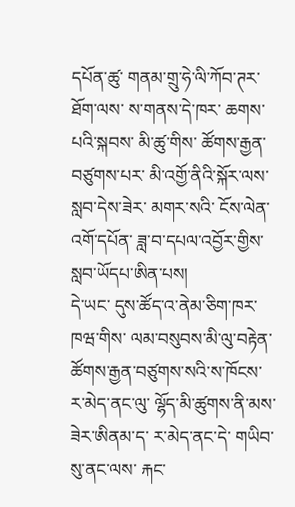དཔོན་ཚུ་ གནམ་གྲུ་ཧེ་ལི་ཀོབ་ཊར་ཐོག་ལས་ ས་གནས་དེ་ཁར་ ཆགས་པའི་སྐབས་ མི་ཚུ་གིས་ ཚོགས་རྒྱན་བཙུགས་པར་ མི་འགྱོ་ནིའི་སྐོར་ལས་ སླབ་དེས་ཟེར་ མགར་སའི་ ངོས་ལེན་འགོ་དཔོན་ ཟླ་བ་དཔལ་འབྱོར་གྱིས་ སླབ་ཡོདཔ་ཨིན་པས།
དེ་ཡང་ དུས་ཚོད་འ་ནེམ་ཅིག་ཁར་ ཁཝ་གིས་ ལམ་བསུབས་མི་ལུ་བརྟེན་ ཚོགས་རྒྱན་བཙུགས་སའི་ས་ཁོངས་ ར་མེད་ནང་ལུ་ ལྷོད་མི་ཚུགས་ནི་མས་ཟེར་ཨིནམ་ད་ ར་མེད་ནང་དེ་ གཡིབ་སུ་ནང་ལས་ རྐང་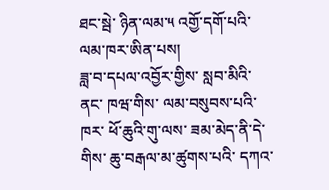ཐང་སྦེ་ ཉིན་ལམ་༥ འགྱོ་དགོ་པའི་ལམ་ཁར་ཨིན་པས།
ཟླ་བ་དཔལ་འབྱོར་གྱིས་ སླབ་མིའི་ནང་ ཁཝ་གིས་ ལམ་བསུབས་པའི་ཁར་ ཕོ་ཆུའི་གུ་ལས་ ཟམ་མེད་ནི་དེ་གིས་ ཆུ་བརྒལ་མ་ཚུགས་པའི་ དཀའ་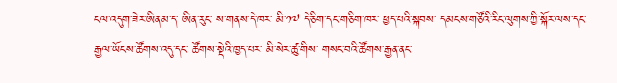ངལ་འདུག་ཟེར་ཨིནམ་ད་ ཨིན་རུང་ ས་གནས་དེ་ཁར་ མི་༡༧ དེ་ཅིག་དང་གཅིག་ཁར་ ཕྱད་པའི་སྐབས་ དམངས་གཙོའི་རིང་ལུགས་ཀྱི་སྐོར་ལས་དང་ རྒྱལ་ཡོངས་ཚོགས་འདུ་དང་ ཚོགས་སྡེའི་ཁྱད་པར་ མི་སེར་ཚུ་གིས་ གསང་བའི་ཚོགས་རྒྱན་ནང་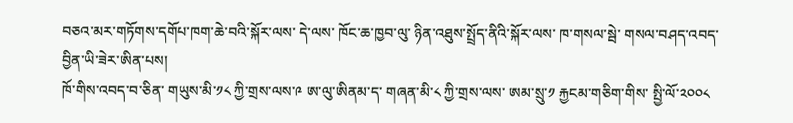བཅའ་མར་གཏོགས་དགོཔ་ཁག་ཆེ་བའི་སྐོར་ལས་ དེ་ལས་ ཁོང་ཆ་ཁྱབ་ལུ་ ཉིན་འཐུས་སྤྲོད་ནིའི་སྐོར་ལས་ ཁ་གསལ་སྦེ་ གསལ་བཤད་འབད་བྱིན་ཡི་ཟེར་ཨིན་པས།
ཁོ་གིས་འབད་བ་ཅིན་ གཡུས་མི་༡༨ ཀྱི་གྲས་ལས་༩ ཨ་ལུ་ཨིནམ་ད་ གཞན་མི་༨ ཀྱི་གྲས་ལས་ ཨམ་སྲུ་༡ རྐྱངམ་གཅིག་གིས་ སྤྱི་ལོ་༢༠༠༨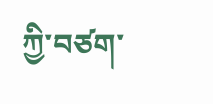ཀྱི་བཙག་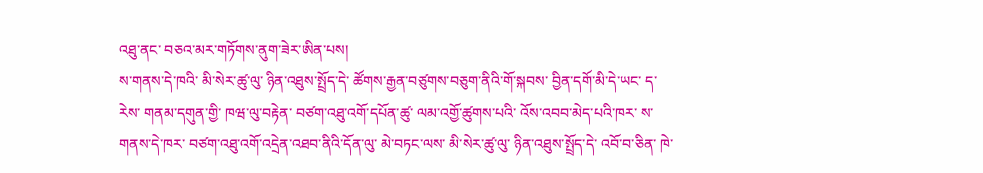འཐུ་ནང་ བཅའ་མར་གཏོགས་ནུག་ཟེར་ཨིན་པས།
ས་གནས་དེ་ཁའི་ མི་སེར་ཚུ་ལུ་ ཉིན་འཐུས་སྤྲོད་དེ་ ཚོགས་རྒྱན་བཙུགས་བཅུག་ནིའི་གོ་སྐབས་ བྱིན་དགོ་མི་དེ་ཡང་ ད་རེས་ གནམ་དགུན་གྱི་ ཁཝ་ལུ་བརྟེན་ བཙག་འཐུ་འགོ་དཔོན་ཚུ་ ལམ་འགྱོ་ཚུགས་པའི་ འོས་འབབ་མེད་པའི་ཁར་ ས་གནས་དེ་ཁར་ བཙག་འཐུ་འགོ་འདྲེན་འཐབ་ནིའི་དོན་ལུ་ མེ་བཏང་ལས་ མི་སེར་ཚུ་ལུ་ ཉིན་འཐུས་སྤྲོད་དེ་ འབོ་བ་ཅིན་ ཁེ་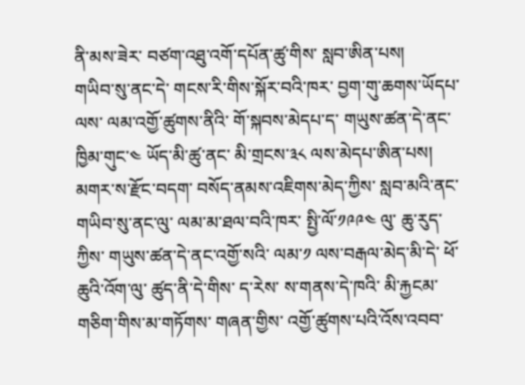ནི་མས་ཟེར་ བཙག་འཐུ་འགོ་དཔོན་ཚུ་གིས་ སླབ་ཨིན་པས།
གཡིབ་སུ་ནང་དེ་ གངས་རི་གིས་སྐོར་བའི་ཁར་ བྱག་གུ་ཆགས་ཡོདཔ་ལས་ ལམ་འགྱོ་ཚུགས་ནིའི་ གོ་སྐབས་མེདཔ་ད་ གཡུས་ཚན་དེ་ནང་ ཁྱིམ་གུང་༤ ཡོད་མི་ཚུ་ནང་ མི་གྲངས་༣༨ ལས་མེདཔ་ཨིན་པས།
མགར་ས་རྫོང་བདག་ བསོད་ནམས་འཇིགས་མེད་ཀྱིས་ སླབ་མའི་ནང་ གཡིབ་སུ་ནང་ལུ་ ལམ་མ་ཐལ་བའི་ཁར་ སྤྱི་ལོ་༡༩༩༤ ལུ་ ཆུ་རུད་ཀྱིས་ གཡུས་ཚན་དེ་ནང་འགྱོ་སའི་ ལམ་༡ ལས་བརྒལ་མེད་མི་དེ་ ཕོ་ཆུའི་འོག་ལུ་ ཚུད་ནི་དེ་གིས་ ད་རེས་ ས་གནས་དེ་ཁའི་ མི་རྐྱངམ་གཅིག་གིས་མ་གཏོགས་ གཞན་གྱིས་ འགྱོ་ཚུགས་པའི་འོས་འབབ་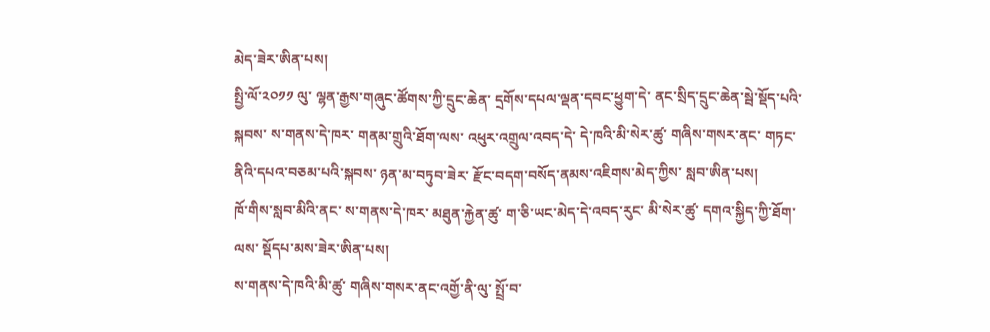མེད་ཟེར་ཨིན་པས།
སྤྱི་ལོ་༢༠༡༡ ལུ་ ལྷན་རྒྱས་གཞུང་ཚོགས་ཀྱི་དྲུང་ཆེན་ དྲགོས་དཔལ་ལྡན་དབང་ཕྱུག་དེ་ ནང་སྲིད་དྲུང་ཆེན་སྦེ་སྡོད་པའི་སྐབས་ ས་གནས་དེ་ཁར་ གནམ་གྲུའི་ཐོག་ལས་ འཕུར་འགྲུལ་འབད་དེ་ དེ་ཁའི་མི་སེར་ཚུ་ གཞིས་གསར་ནང་ གཏང་ནིའི་དཔའ་བཅམ་པའི་སྐབས་ ཉན་མ་བཏུབ་ཟེར་ རྫོང་བདག་བསོད་ནམས་འཇིགས་མེད་ཀྱིས་ སླབ་ཨིན་པས།
ཁོ་གིས་སླབ་མིའི་ནང་ ས་གནས་དེ་ཁར་ མཐུན་རྐྱེན་ཚུ་ ག་ཅི་ཡང་མེད་དེ་འབད་རུང་ མི་སེར་ཚུ་ དགའ་སྐྱིད་ཀྱི་ཐོག་ལས་ སྡོདཔ་མས་ཟེར་ཨིན་པས།
ས་གནས་དེ་ཁའི་མི་ཚུ་ གཞིས་གསར་ནང་འགྱོ་ནི་ལུ་ སྤྲོ་བ་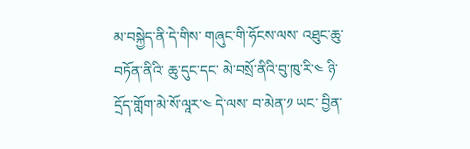མ་བསྐྱེད་ནི་དེ་གིས་ གཞུང་གི་ཧོངས་ལས་ འཐུང་ཆུ་བཏོན་ནིའི་ ཆུ་དུང་དང་ མེ་བསྲོ་ནིའི་བུ་ཁུ་རི་༤ ཉི་དྲོད་གློག་མེ་སོ་ལཱར་༤ དེ་ལས་ བ་མེན་༡ ཡང་ བྱིན་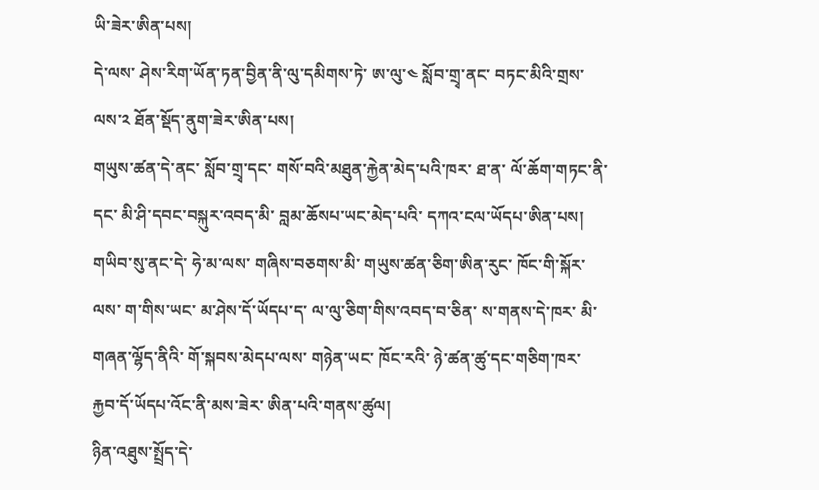ཡི་ཟེར་ཨིན་པས།
དེ་ལས་ ཤེས་རིག་ཡོན་ཏན་བྱིན་ནི་ལུ་དམིགས་ཏེ་ ཨ་ལུ་༤ སློབ་གྲྭ་ནང་ བཏང་མིའི་གྲས་ལས་༢ ཐོན་སྡོད་ནུག་ཟེར་ཨིན་པས།
གཡུས་ཚན་དེ་ནང་ སློབ་གྲྭ་དང་ གསོ་བའི་མཐུན་རྐྱེན་མེད་པའི་ཁར་ ཐ་ན་ ལོ་ཆོག་གཏང་ནི་དང་ མི་ཤི་དབང་བསྐུར་འབད་མི་ བླམ་ཆོསཔ་ཡང་མེད་པའི་ དཀའ་ངལ་ཡོདཔ་ཨིན་པས།
གཡིབ་སུ་ནང་དེ་ ཧེ་མ་ལས་ གཞིས་བཅགས་མི་ གཡུས་ཚན་ཅིག་ཨིན་རུང་ ཁོང་གི་སྐོར་ལས་ ག་གིས་ཡང་ མ་ཤེས་དོ་ཡོདཔ་ད་ ལ་ལུ་ཅིག་གིས་འབད་བ་ཅིན་ ས་གནས་དེ་ཁར་ མི་གཞན་ལྷོད་ནིའི་ གོ་སྐབས་མེདཔ་ལས་ གཉེན་ཡང་ ཁོང་རའི་ ཉེ་ཚན་ཚུ་དང་གཅིག་ཁར་ རྐྱབ་དོ་ཡོདཔ་འོང་ནི་མས་ཟེར་ ཨིན་པའི་གནས་ཚུལ།
ཉིན་འཐུས་སྤྲོད་དེ་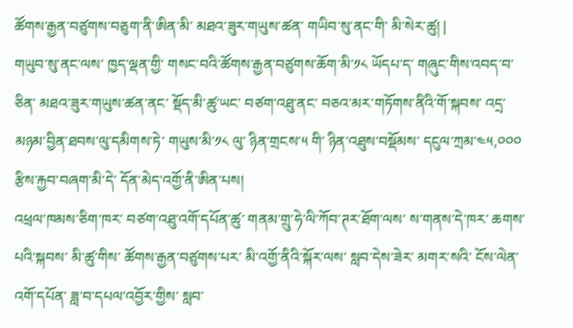ཚོགས་རྒྱན་བཙུགས་བཅུག་ནི་ཨིན་མི་ མཐའ་ཟུར་གཡུས་ཚན་ གཡིབ་སུ་ནང་གི་ མི་སེར་ཚུ། |
གཡུབ་སུ་ནང་ལས་ ཁྱད་ལྡན་གྱི་ གསང་བའི་ཚོགས་རྒྱན་བཙུགས་ཆོག་མི་༡༨ ཡོདཔ་ད་ གཞུང་གིས་འབད་བ་ཅིན་ མཐའ་ཟུར་གཡུས་ཚན་ནང་ སྡོད་མི་ཚུ་ཡང་ བཙག་འཐུ་ནང་ བཅའ་མར་གཏོགས་ནིའི་གོ་སྐབས་ འདྲ་མཉམ་བྱིན་ཐབས་ལུ་དམིགས་ཏེ་ གཡུས་མི་༡༨ ལུ་ ཉིན་གྲངས་༥ གི་ ཉིན་འཐུས་བསྡོམས་ དངུལ་ཀྲམ་༤༥,༠༠༠ རྩིས་རྐྱབ་བཞག་མི་དེ་ དོན་མེད་འགྱོ་ནི་ཨིན་པས།
འཕྲལ་ཁམས་ཅིག་ཁར་ བཙག་འཐུ་འགོ་དཔོན་ཚུ་ གནམ་གྲུ་ཧེ་ལི་ཀོབ་ཊར་ཐོག་ལས་ ས་གནས་དེ་ཁར་ ཆགས་པའི་སྐབས་ མི་ཚུ་གིས་ ཚོགས་རྒྱན་བཙུགས་པར་ མི་འགྱོ་ནིའི་སྐོར་ལས་ སླབ་དེས་ཟེར་ མགར་སའི་ ངོས་ལེན་འགོ་དཔོན་ ཟླ་བ་དཔལ་འབྱོར་གྱིས་ སླབ་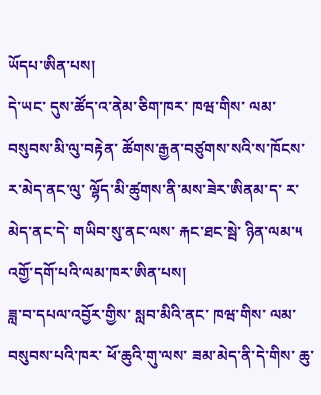ཡོདཔ་ཨིན་པས།
དེ་ཡང་ དུས་ཚོད་འ་ནེམ་ཅིག་ཁར་ ཁཝ་གིས་ ལམ་བསུབས་མི་ལུ་བརྟེན་ ཚོགས་རྒྱན་བཙུགས་སའི་ས་ཁོངས་ ར་མེད་ནང་ལུ་ ལྷོད་མི་ཚུགས་ནི་མས་ཟེར་ཨིནམ་ད་ ར་མེད་ནང་དེ་ གཡིབ་སུ་ནང་ལས་ རྐང་ཐང་སྦེ་ ཉིན་ལམ་༥ འགྱོ་དགོ་པའི་ལམ་ཁར་ཨིན་པས།
ཟླ་བ་དཔལ་འབྱོར་གྱིས་ སླབ་མིའི་ནང་ ཁཝ་གིས་ ལམ་བསུབས་པའི་ཁར་ ཕོ་ཆུའི་གུ་ལས་ ཟམ་མེད་ནི་དེ་གིས་ ཆུ་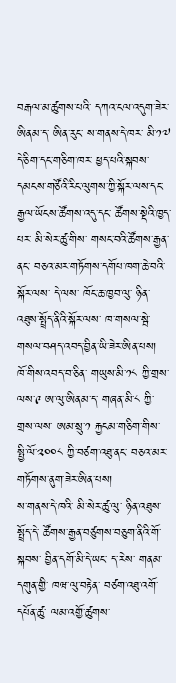བརྒལ་མ་ཚུགས་པའི་ དཀའ་ངལ་འདུག་ཟེར་ཨིནམ་ད་ ཨིན་རུང་ ས་གནས་དེ་ཁར་ མི་༡༧ དེ་ཅིག་དང་གཅིག་ཁར་ ཕྱད་པའི་སྐབས་ དམངས་གཙོའི་རིང་ལུགས་ཀྱི་སྐོར་ལས་དང་ རྒྱལ་ཡོངས་ཚོགས་འདུ་དང་ ཚོགས་སྡེའི་ཁྱད་པར་ མི་སེར་ཚུ་གིས་ གསང་བའི་ཚོགས་རྒྱན་ནང་ བཅའ་མར་གཏོགས་དགོཔ་ཁག་ཆེ་བའི་སྐོར་ལས་ དེ་ལས་ ཁོང་ཆ་ཁྱབ་ལུ་ ཉིན་འཐུས་སྤྲོད་ནིའི་སྐོར་ལས་ ཁ་གསལ་སྦེ་ གསལ་བཤད་འབད་བྱིན་ཡི་ཟེར་ཨིན་པས།
ཁོ་གིས་འབད་བ་ཅིན་ གཡུས་མི་༡༨ ཀྱི་གྲས་ལས་༩ ཨ་ལུ་ཨིནམ་ད་ གཞན་མི་༨ ཀྱི་གྲས་ལས་ ཨམ་སྲུ་༡ རྐྱངམ་གཅིག་གིས་ སྤྱི་ལོ་༢༠༠༨ ཀྱི་བཙག་འཐུ་ནང་ བཅའ་མར་གཏོགས་ནུག་ཟེར་ཨིན་པས།
ས་གནས་དེ་ཁའི་ མི་སེར་ཚུ་ལུ་ ཉིན་འཐུས་སྤྲོད་དེ་ ཚོགས་རྒྱན་བཙུགས་བཅུག་ནིའི་གོ་སྐབས་ བྱིན་དགོ་མི་དེ་ཡང་ ད་རེས་ གནམ་དགུན་གྱི་ ཁཝ་ལུ་བརྟེན་ བཙག་འཐུ་འགོ་དཔོན་ཚུ་ ལམ་འགྱོ་ཚུགས་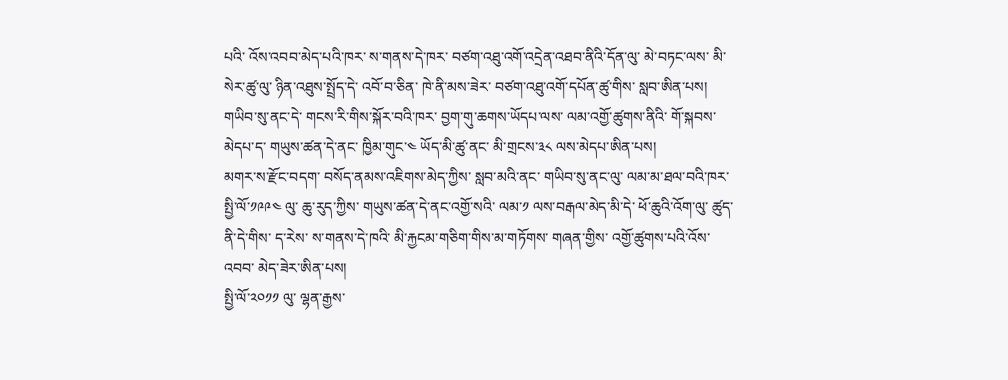པའི་ འོས་འབབ་མེད་པའི་ཁར་ ས་གནས་དེ་ཁར་ བཙག་འཐུ་འགོ་འདྲེན་འཐབ་ནིའི་དོན་ལུ་ མེ་བཏང་ལས་ མི་སེར་ཚུ་ལུ་ ཉིན་འཐུས་སྤྲོད་དེ་ འབོ་བ་ཅིན་ ཁེ་ནི་མས་ཟེར་ བཙག་འཐུ་འགོ་དཔོན་ཚུ་གིས་ སླབ་ཨིན་པས།
གཡིབ་སུ་ནང་དེ་ གངས་རི་གིས་སྐོར་བའི་ཁར་ བྱག་གུ་ཆགས་ཡོདཔ་ལས་ ལམ་འགྱོ་ཚུགས་ནིའི་ གོ་སྐབས་མེདཔ་ད་ གཡུས་ཚན་དེ་ནང་ ཁྱིམ་གུང་༤ ཡོད་མི་ཚུ་ནང་ མི་གྲངས་༣༨ ལས་མེདཔ་ཨིན་པས།
མགར་ས་རྫོང་བདག་ བསོད་ནམས་འཇིགས་མེད་ཀྱིས་ སླབ་མའི་ནང་ གཡིབ་སུ་ནང་ལུ་ ལམ་མ་ཐལ་བའི་ཁར་ སྤྱི་ལོ་༡༩༩༤ ལུ་ ཆུ་རུད་ཀྱིས་ གཡུས་ཚན་དེ་ནང་འགྱོ་སའི་ ལམ་༡ ལས་བརྒལ་མེད་མི་དེ་ ཕོ་ཆུའི་འོག་ལུ་ ཚུད་ནི་དེ་གིས་ ད་རེས་ ས་གནས་དེ་ཁའི་ མི་རྐྱངམ་གཅིག་གིས་མ་གཏོགས་ གཞན་གྱིས་ འགྱོ་ཚུགས་པའི་འོས་འབབ་ མེད་ཟེར་ཨིན་པས།
སྤྱི་ལོ་༢༠༡༡ ལུ་ ལྷན་རྒྱས་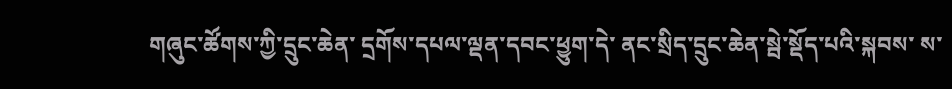གཞུང་ཚོགས་ཀྱི་དྲུང་ཆེན་ དྲགོས་དཔལ་ལྡན་དབང་ཕྱུག་དེ་ ནང་སྲིད་དྲུང་ཆེན་སྦེ་སྡོད་པའི་སྐབས་ ས་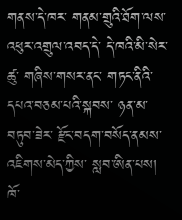གནས་དེ་ཁར་ གནམ་གྲུའི་ཐོག་ལས་ འཕུར་འགྲུལ་འབད་དེ་ དེ་ཁའི་མི་སེར་ཚུ་ གཞིས་གསར་ནང་ གཏང་ནིའི་དཔའ་བཅམ་པའི་སྐབས་ ཉན་མ་བཏུབ་ཟེར་ རྫོང་བདག་བསོད་ནམས་འཇིགས་མེད་ཀྱིས་ སླབ་ཨིན་པས།
ཁོ་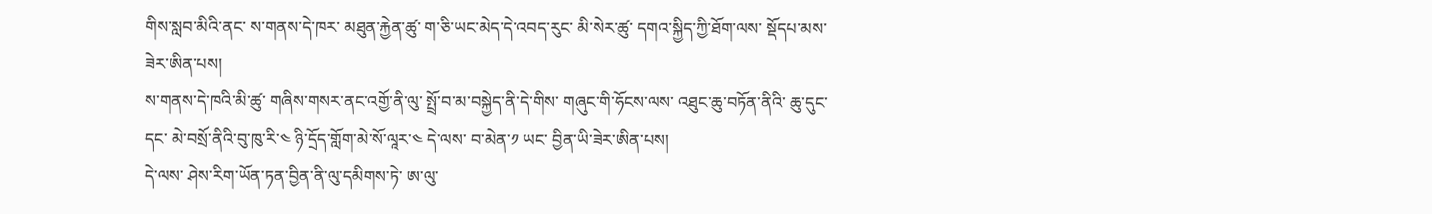གིས་སླབ་མིའི་ནང་ ས་གནས་དེ་ཁར་ མཐུན་རྐྱེན་ཚུ་ ག་ཅི་ཡང་མེད་དེ་འབད་རུང་ མི་སེར་ཚུ་ དགའ་སྐྱིད་ཀྱི་ཐོག་ལས་ སྡོདཔ་མས་ཟེར་ཨིན་པས།
ས་གནས་དེ་ཁའི་མི་ཚུ་ གཞིས་གསར་ནང་འགྱོ་ནི་ལུ་ སྤྲོ་བ་མ་བསྐྱེད་ནི་དེ་གིས་ གཞུང་གི་ཧོངས་ལས་ འཐུང་ཆུ་བཏོན་ནིའི་ ཆུ་དུང་དང་ མེ་བསྲོ་ནིའི་བུ་ཁུ་རི་༤ ཉི་དྲོད་གློག་མེ་སོ་ལཱར་༤ དེ་ལས་ བ་མེན་༡ ཡང་ བྱིན་ཡི་ཟེར་ཨིན་པས།
དེ་ལས་ ཤེས་རིག་ཡོན་ཏན་བྱིན་ནི་ལུ་དམིགས་ཏེ་ ཨ་ལུ་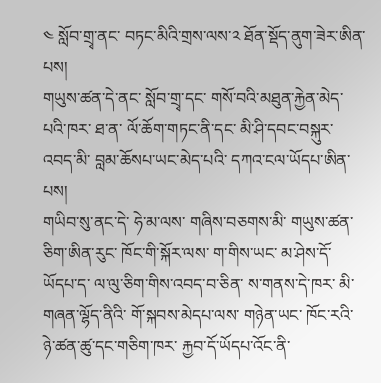༤ སློབ་གྲྭ་ནང་ བཏང་མིའི་གྲས་ལས་༢ ཐོན་སྡོད་ནུག་ཟེར་ཨིན་པས།
གཡུས་ཚན་དེ་ནང་ སློབ་གྲྭ་དང་ གསོ་བའི་མཐུན་རྐྱེན་མེད་པའི་ཁར་ ཐ་ན་ ལོ་ཆོག་གཏང་ནི་དང་ མི་ཤི་དབང་བསྐུར་འབད་མི་ བླམ་ཆོསཔ་ཡང་མེད་པའི་ དཀའ་ངལ་ཡོདཔ་ཨིན་པས།
གཡིབ་སུ་ནང་དེ་ ཧེ་མ་ལས་ གཞིས་བཅགས་མི་ གཡུས་ཚན་ཅིག་ཨིན་རུང་ ཁོང་གི་སྐོར་ལས་ ག་གིས་ཡང་ མ་ཤེས་དོ་ཡོདཔ་ད་ ལ་ལུ་ཅིག་གིས་འབད་བ་ཅིན་ ས་གནས་དེ་ཁར་ མི་གཞན་ལྷོད་ནིའི་ གོ་སྐབས་མེདཔ་ལས་ གཉེན་ཡང་ ཁོང་རའི་ ཉེ་ཚན་ཚུ་དང་གཅིག་ཁར་ རྐྱབ་དོ་ཡོདཔ་འོང་ནི་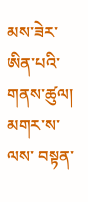མས་ཟེར་ ཨིན་པའི་གནས་ཚུལ།
མགར་ས་ལས་ བསྟན་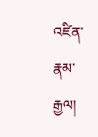འཛིན་རྣམ་རྒྱལ།